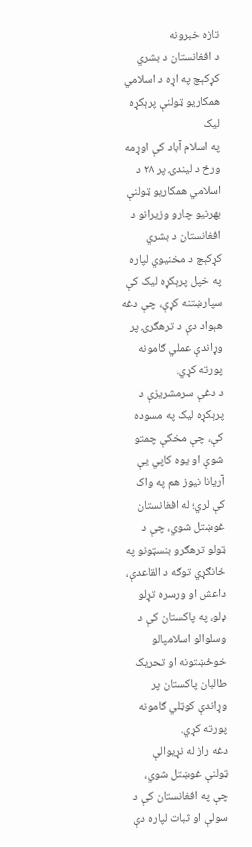تازه خبرونه
د افغانستان د بشري کړکېچ په اړه د اسلامي همکاریو ټولنې پرېکړه لیک
په اسلام آباد کې اوړمه ورځ د لیندۍ پر ۲۸ د اسلامي همکاریو ټولنې بهرنیو چارو وزیرانو د افغانستان د بشري کړکېچ د مخنیوي لپاره په خپل پرېکړه لیک کې سپارښتنه کړې، چې دغه هېواد دې د ترهګرۍ پر وړاندې عملي ګامونه پورته کړي.
د دغې سرمشریزې د پرېکړه لیک په مسوده کې، چې مخکې چمتو شوې او یوه کاپي یې آریانا نیوز هم په واک کې لري؛ له افغانستان غوښتل شوي، چې د ټولو ترهګرو بنسټونو په ځانګړي توګه د القاعدې، داعش او ورسره تړلو ډلو، په پاکستان کې د وسلوالو اسلامپالو خوځښتونه او تحریک طالبان پاکستان پر وړاندې کوټلي ګامونه پورته کړي.
دغه راز له نړیوالې ټولنې غوښتل شوي، چې په افغانستان کې د سولې او ثبات لپاره دې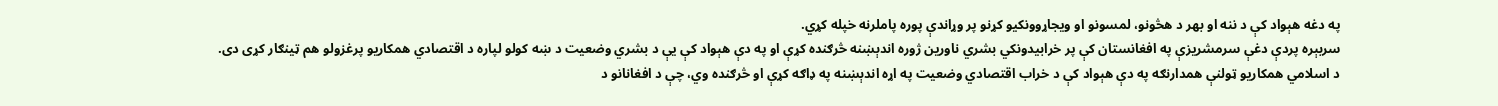په دغه هېواد کې د ننه او بهر د هڅونو، لمسونو او ویجاړوونکیو کړنو پر وړاندې پوره پاملرنه خپله کړي.
سربېره پردې دغې سرمشریزې په افغانستان کې پر خرابیدونکي بشري ناورین ژوره اندېښنه څرګنده کړې او په دې هېواد کې یې د بشري وضعیت د ښه کولو لپاره د اقتصادي همکاریو پرغزولو هم ټینګار کړی دی.
د اسلامي همکاریو ټولنې همدارنګه په دې هېواد کې د خراب اقتصادي وضعیت په اړه اندېښنه په ډاګه کړې او څرګنده وي، چې د افغانانو د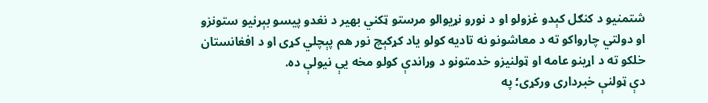شتمنیو د کنګل کېدو غزولو او د نورو نړیوالو مرستو ټکني بهیر د نغدو پیسو بېړنیو ستونزو او دولتي چارواکو ته د معاشونو نه تادیه کولو یاد کړکېچ نور هم پېچلي کړی او د افغانستان خلکو ته د اړینو عامه او ټولنیزو خدمتونو د وړاندې کولو مخه یې نیولې ده.
دې ټولنې خبرداری ورکړی؛ په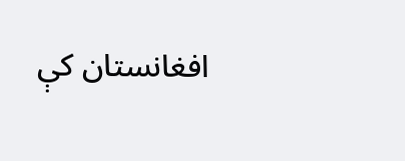افغانستان کې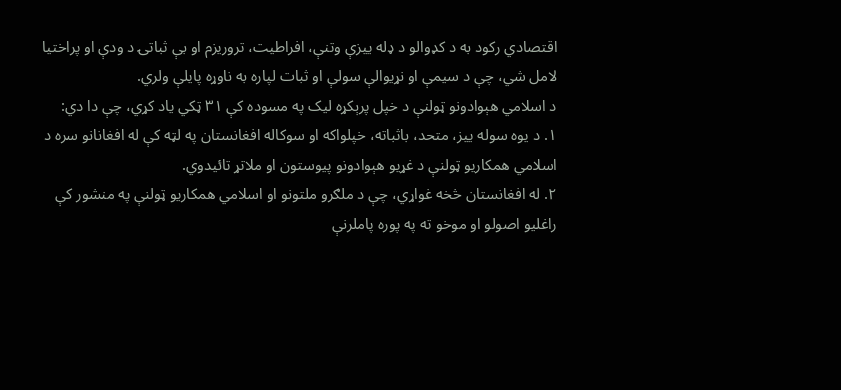اقتصادي رکود به د کډوالو د ډله ییزې وتنې، افراطیت، تروریزم او بې ثباتۍ د ودې او پراختیا لامل شي، چې د سیمې او نړیوالې سولې او ثبات لپاره به ناوړه پایلې ولري.
د اسلامي هېوادونو ټولنې د خپل پرېکړه لیک په مسوده کې ۳۱ ټکي یاد کړي، چې دا دي:
۱. د یوه سوله ییز، متحد، باثباته، خپلواکه او سوکاله افغانستان په لټه کې له افغانانو سره د اسلامي همکاریو ټولنې د غړیو هېوادونو پیوستون او ملاتړ تائیدوي.
۲. له افغانستان څخه غواړي، چې د ملګرو ملتونو او اسلامي همکاریو ټولنې په منشور کې راغلیو اصولو او موخو ته په پوره پاملرنې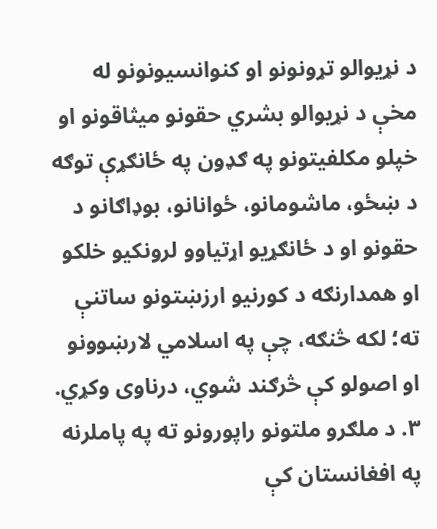د نړیوالو تړونونو او کنوانسیونونو له مخې د نړیوالو بشري حقونو میثاقونو او خپلو مکلفیتونو په ګډون په ځانګړې توګه د ښځو، ماشومانو، ځوانانو، بوډاګانو د حقونو او د ځانګړیو اړتیاوو لرونکيو خلکو او همدارنګه د کورنیو ارزښتونو ساتنې ته؛ لکه څنګه، چې په اسلامي لارښوونو او اصولو کې څرګند شوي، درناوی وکړي.
۳. د ملګرو ملتونو راپورونو ته په پاملرنه په افغانستان کې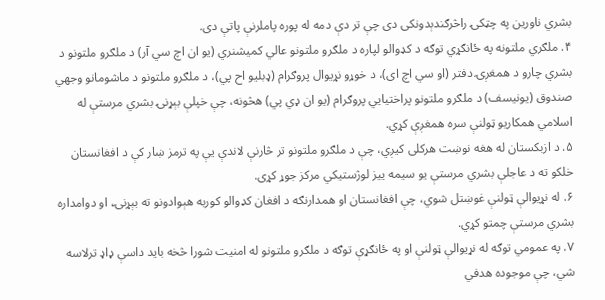بشري ناورین په چټکۍ راڅرګندېدونکی دی چې تر دې دمه له پوره پاملرنې پاتې دی.
۴. ملګري ملتونه په ځانګړي توګه د کډوالو لپاره د ملګرو ملتونو عالي کمیشنري (یو ان اچ سي آر) د ملګرو ملتونو د بشري چارو د همغږۍ دفتر (او سي اچ ای)، د خوړو نړیوال پروګرام (ډبلیو اح پي)، د ملګرو ملتونو د ماشومانو وجهي صندوق (یونیسف) د ملګرو ملتونو پراختیایي پروګرام (یو ان ډي پي) هڅونه، چې خپلې بېړنۍ بشري مرستې له اسلامي همکاریو ټولنې سره همغږې کړي.
۵. د ازبکستان له هغه نوښت هرکلی کیږي، چې د ملګرو ملتونو تر څارنې لاندې یې په ترمز ښار کې د افغانستان خلکو ته د عاجلې بشري مرستې یو سیمه ییز لوژستیکي مرکز جوړ کړی.
۶. له نړیوالې ټولنې غوښتل شوي، چې افغانستان او همدارنګه د افغان کډوالو کوربه هېوادونو ته بېړنۍ، او دوامداره بشري مرستې چمتو کړي.
۷. په عمومي توګه له نړیوالې ټولنې او په ځانګړې توګه د ملګرو ملتونو له امنیت شورا څخه باید داسې ډاډ ترلاسه شي، چې موجوده هدفي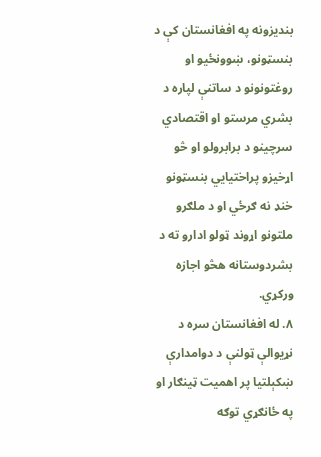بندیزونه په افغانستان کې د بنسټونو، ښوونځیو او روغتونونو د ساتنې لپاره د بشري مرستو او اقتصادي سرچینو د برابرولو او څو اړخیزو پراختیایي بنسټونو خنډ نه ګرځي او د ملګرو ملتونو اړوند ټولو ادارو ته د بشردوستانه هڅو اجازه ورکړي.
۸. له افغانستان سره د نړیوالې ټولنې د دوامدارې ښکېلتیا پر اهمیت ټینګار او په ځانګړي توګه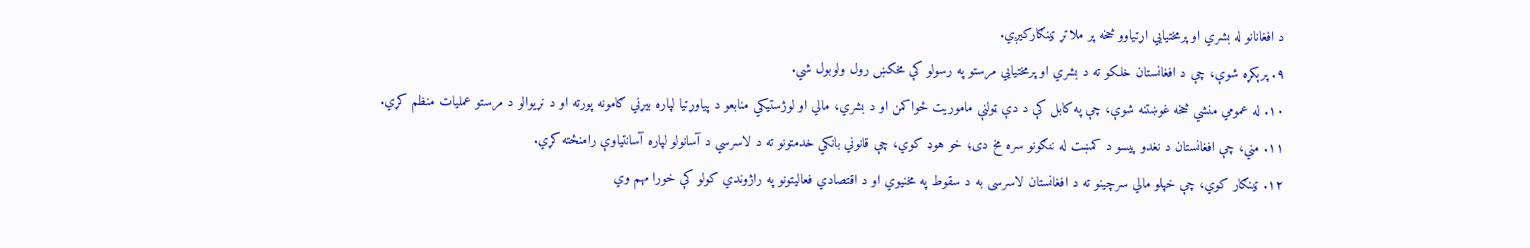د افغانانو له بشري او پرمختیایي اړتیاوو څخه پر ملاتړ ټینګارکیږي.
۹. پرېکړه شوې، چې د افغانستان خلکو ته د بشري او پرمختیایي مرستو په رسولو کې مخکښ رول ولوبول شي.
۱۰. له عمومي منشي څخه غوښتنه شوې، چې په کابل کې د دې ټولنې ماموریت ځواکمن او د بشري، مالي او لوژستیکي منابعو د پیاوړتیا لپاره بیړني ګامونه پورته او د نړیوالو د مرستو عملیات منظم کړي.
۱۱. مني، چې افغانستان د نغدو پیسو د کمښت له ننګونو سره مخ دی؛ خو هوډ کوي، چې قانوني بانکي خدمتونو ته د لاسرسي د آسانولو لپاره آسانتیاوې رامنځته کړي.
۱۲. ټینګار کوي، چې خپلو مالي سرچینو ته د افغانستان لاسرسی به د سقوط په مخنیوي او د اقتصادي فعالیتونو په راژوندي کولو کې خورا مهم وي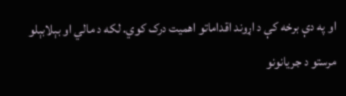او په دې برخه کې د اړوند اقداماتو اهمیت درک کوي. لکه د مالي او بېلابېلو مرستو د جریانونو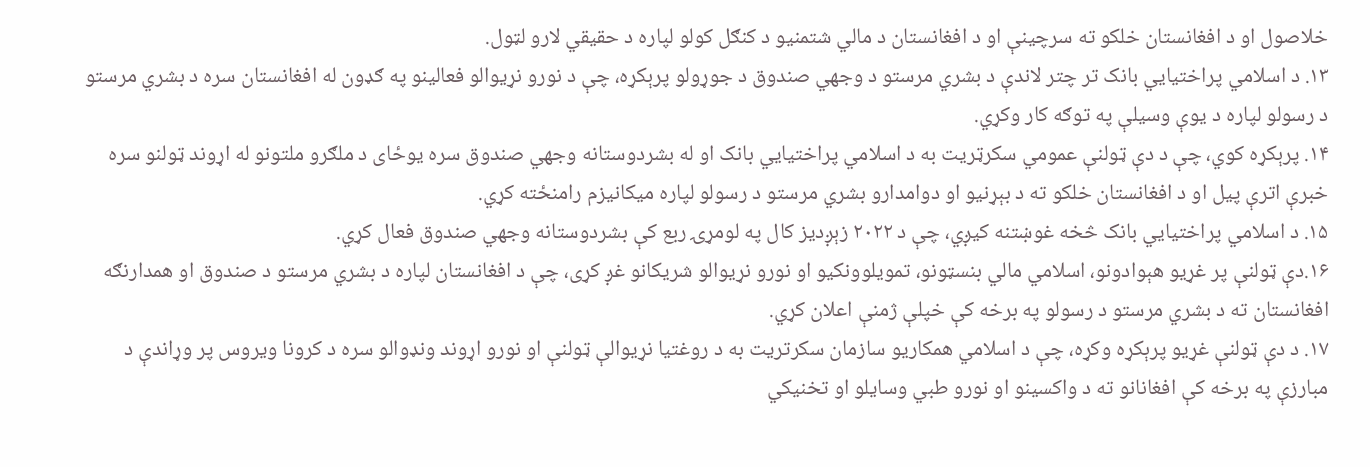خلاصول او د افغانستان خلکو ته سرچینې او د افغانستان د مالي شتمنیو د کنګل کولو لپاره د حقیقي لارو لټول.
۱۳. د اسلامي پراختیایي بانک تر چتر لاندې د بشري مرستو د وجهي صندوق د جوړولو پرېکړه، چې د نورو نړیوالو فعالینو په ګډون له افغانستان سره د بشري مرستو د رسولو لپاره د یوې وسیلې په توګه کار وکړي.
۱۴. پرېکړه کوي، چې د دې ټولنې عمومي سکرټریت به د اسلامي پراختیایي بانک او له بشردوستانه وجهي صندوق سره یوځای د ملګرو ملتونو له اړوند ټولنو سره خبرې اترې پیل او د افغانستان خلکو ته د بېړنیو او دوامدارو بشري مرستو د رسولو لپاره میکانیزم رامنځته کړي.
۱۵. د اسلامي پراختیایي بانک څخه غوښتنه کیږي، چې د ۲۰۲۲ زېږدیز کال په لومړۍ ربع کې بشردوستانه وجهي صندوق فعال کړي.
۱۶.دې ټولنې پر غړیو هېوادونو، اسلامي مالي بنسټونو، تمویلوونکیو او نورو نړیوالو شریکانو غږ کړی، چې د افغانستان لپاره د بشري مرستو د صندوق او همدارنګه افغانستان ته د بشري مرستو د رسولو په برخه کې خپلې ژمنې اعلان کړي.
۱۷. د دې ټولنې غړیو پرېکړه وکړه، چې د اسلامي همکاریو سازمان سکرتریت به د روغتیا نړیوالې ټولنې او نورو اړوند ونډوالو سره د کرونا ویروس پر وړاندې د مبارزې په برخه کې افغانانو ته د واکسینو او نورو طبي وسایلو او تخنیکي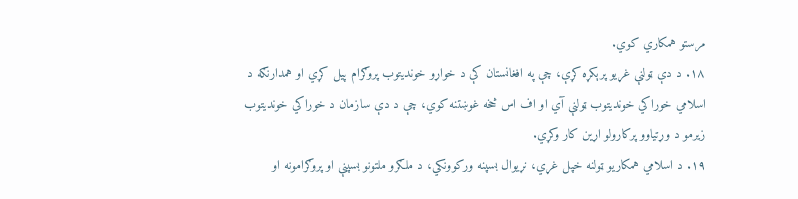مرستو همکاري کوي.
۱۸. د دې ټولنې غړیو پرېکړه کړې، چې په افغانستان کې د خواړو خوندیتوب پروګرام پیل کړي او همدارنګه د اسلامي خوراکي خوندیتوب ټولنې آي او اف اس څخه غوښتنه کوي، چې د دې سازمان د خوراکي خوندیتوب زیرمو د وړتیاوو پرکارولو اړین کار وکړي.
۱۹. د اسلامي همکاریو ټولنه خپل غړي، نړیوال بسپنه ورکوونکي، د ملګرو ملتونو بسپنې او پروګرامونه او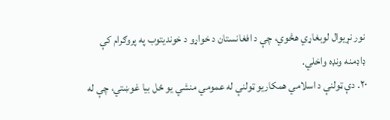نور نړیوال لوبغاړي هڅوي، چې د افغانستان د خواړو د خوندیتوب په پروګرام کې ډاډمنه ونډه واخلي.
۲۰. دې ټولنې د اسلامي همکاریو ټولنې له عمومي منشي یو ځل بیا غوښتي، چې له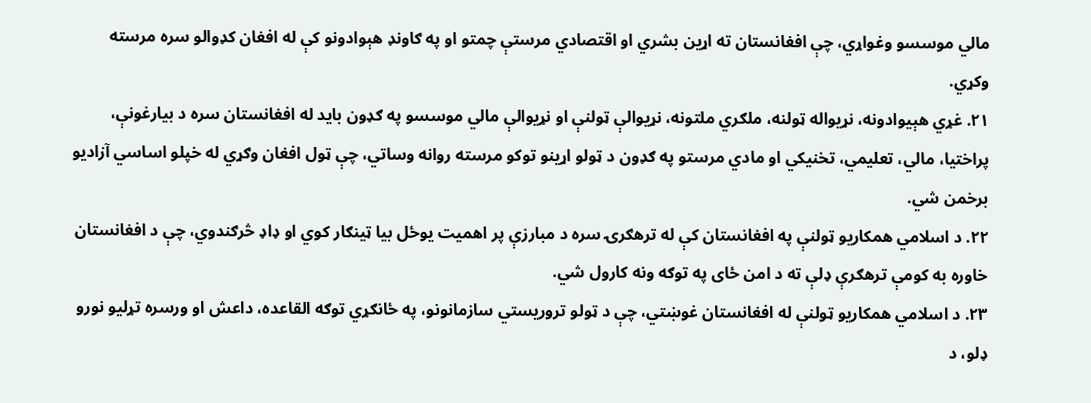مالي موسسو وغواړي، چې افغانستان ته اړین بشري او اقتصادي مرستې چمتو او په ګاونډ هېوادونو کې له افغان کډوالو سره مرسته وکړي.
۲۱. غړي هېیوادونه، نړیواله ټولنه، ملګري ملتونه، نړیوالې ټولنې او نړیوالې مالي موسسو په ګډون باید له افغانستان سره د بیارغونې، پراختیا، مالي، تعلیمي، تخنیکي او مادي مرستو په ګډون د ټولو اړینو توکو مرسته روانه وساتي، چې ټول افغان وګړي له خپلو اساسي آزادیو برخمن شي.
۲۲. د اسلامي همکاریو ټولنې په افغانستان کې له ترهګرۍ سره د مبارزې پر اهمیت یوځل بیا ټینګار کوي او ډاډ څرګندوي، چې د افغانستان خاوره به کومې ترهګرې ډلې ته د امن ځای په توګه ونه کارول شي.
۲۳. د اسلامي همکاریو ټولنې له افغانستان غوښتي، چې د ټولو تروریستي سازمانونو، په ځانګړي توګه القاعده، داعش او ورسره تړلیو نورو ډلو، د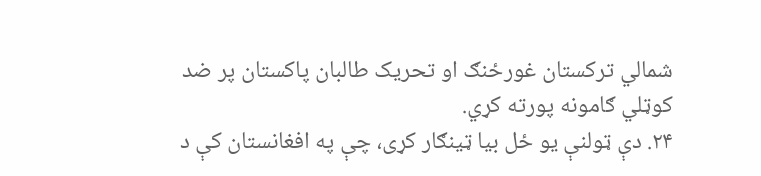شمالي ترکستان غورځنګ او تحریک طالبان پاکستان پر ضد کوټلي ګامونه پورته کړي.
۲۴. دې ټولنې یو ځل بیا ټینګار کړی، چې په افغانستان کې د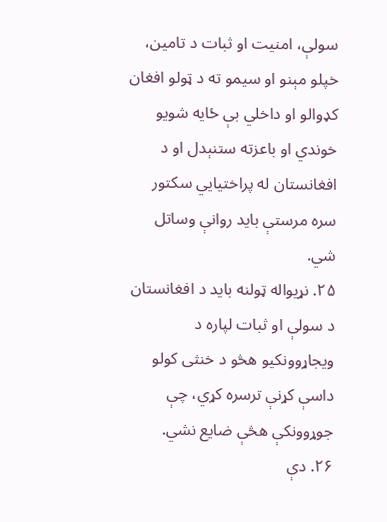سولې، امنیت او ثبات د تامین، خپلو مېنو او سیمو ته د ټولو افغان کډوالو او داخلي بې ځایه شویو خوندي او باعزته ستنېدل او د افغانستان له پراختیایي سکتور سره مرستې باید روانې وساتل شي.
۲۵. نړیواله ټولنه باید د افغانستان د سولې او ثبات لپاره د ویجاړوونکيو هڅو د خنثی کولو داسې کړنې ترسره کړي، چې جوړوونکې هڅې ضایع نشي.
۲۶. دې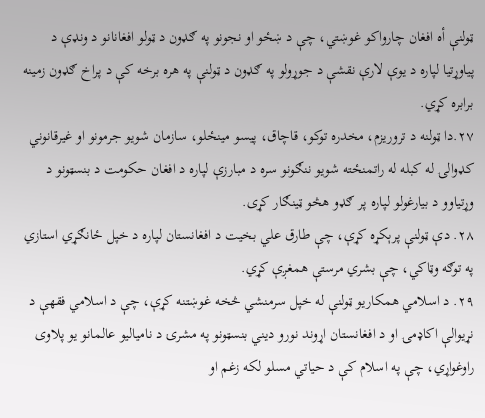ټولنې أه افغان چارواکو غوښتي، چې د ښځو او نجونو په ګډون د ټولو افغانانو د ونډې د پیاوړتیا لپاره د یوې لارې نقشې د جوړولو په ګډون د ټولنې په هره برخه کې د پراخ ګډون زمینه برابره کړي.
۲۷.دا ټولنه د تروریزم، مخدره توکو، قاچاق، پیسو مینځلو، سازمان شويو جرمونو او غیرقانوني کډوالۍ له کبله له راتمنځته شویو ننګونو سره د مبارزې لپاره د افغان حکومت د بنسټونو د وړتیاوو د بیارغولو لپاره پر ګډو هڅو ټینګار کړی.
۲۸. دې ټولنې پرېکړه کړې، چې طارق علي بخیت د افغانستان لپاره د خپل ځانګړي استازي په توګه وټاکي، چې بشري مرستې همغږې کړي.
۲۹. د اسلامي همکاریو ټولنې له خپل سرمنشي څخه غوښتنه کړې، چې د اسلامي فقهې د نړیوالې اکاډمۍ او د افغانستان اړوند نورو دیني بنسټونو په مشرۍ د نامیالیو عالمانو یو پلاوی راوغواړي، چې په اسلام کې د حیاتي مسلو لکه زغم او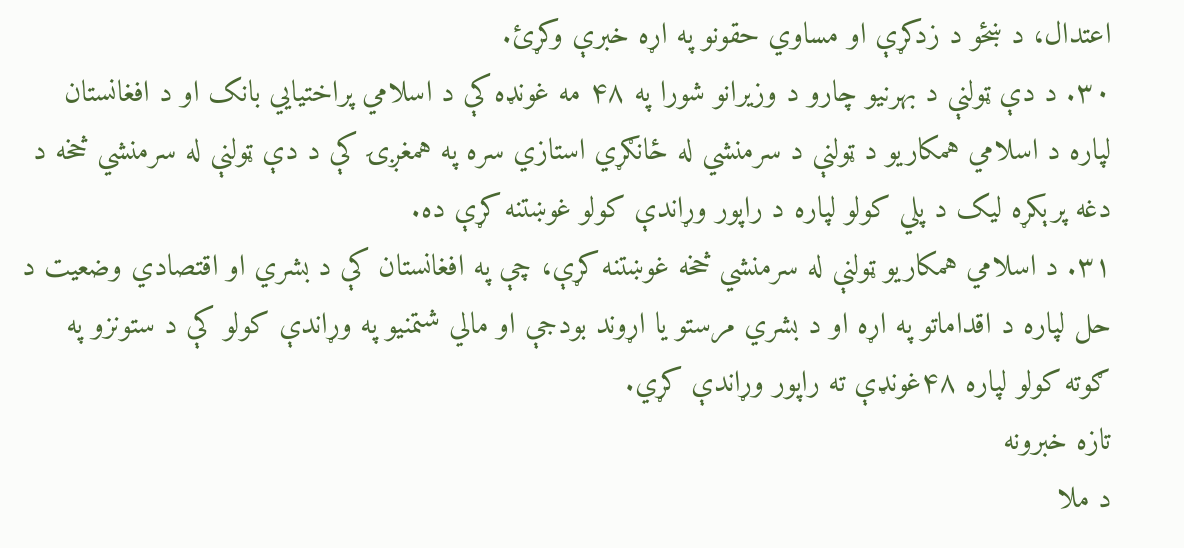اعتدال، د ښځو د زدکړې او مساوي حقونو په اړه خبرې وکړئ.
۳۰. د دې ټولنې د بهرنیو چارو د وزیرانو شورا په ۴۸ مه غونډه کې د اسلامي پراختیایي بانک او د افغانستان لپاره د اسلامي همکاریو د ټولنې د سرمنشي له ځانګړي استازي سره په همغږۍ کې د دې ټولنې له سرمنشي څخه د دغه پرېکړه لیک د پلي کولو لپاره د راپور وړاندې کولو غوښتنه کړې ده.
۳۱. د اسلامي همکاریو ټولنې له سرمنشي څخه غوښتنه کړې، چې په افغانستان کې د بشري او اقتصادي وضعیت د حل لپاره د اقداماتو په اړه او د بشري مرستو یا اړوند بودجې او مالي شتمنیو په وړاندې کولو کې د ستونزو په ګوته کولو لپاره ۴۸غونډې ته راپور وړاندې کړي.
تازه خبرونه
د ملا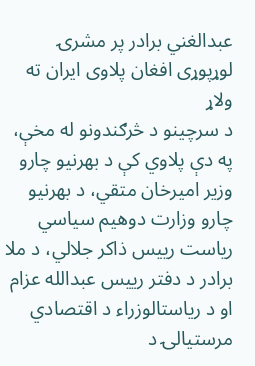عبدالغني برادر پر مشرۍ لوړپوړی افغان پلاوی ایران ته ولاړ
د سرچینو د څرګندونو له مخې، په دې پلاوي کې د بهرنیو چارو وزیر امیرخان متقي، د بهرنیو چارو وزارت دوهیم سیاسي ریاست رییس ذاکر جلالي، د ملا برادر د دفتر رییس عبدالله عزام او د ریاستالوزراء د اقتصادي مرستیالۍ د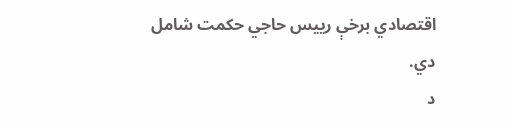اقتصادي برخې رییس حاجي حکمت شامل دي.
د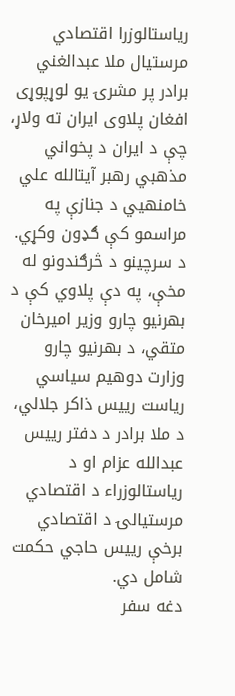ریاستالوزرا اقتصادي مرستیال ملا عبدالغني برادر پر مشرۍ یو لوړپوړی افغان پلاوی ایران ته ولاړ، چې د ایران د پخواني مذهبي رهبر آیتالله علي خامنهيي د جنازې په مراسمو کې ګډون وکړي.
د سرچینو د څرګندونو له مخې، په دې پلاوي کې د بهرنیو چارو وزیر امیرخان متقي، د بهرنیو چارو وزارت دوهیم سیاسي ریاست رییس ذاکر جلالي، د ملا برادر د دفتر رییس عبدالله عزام او د ریاستالوزراء د اقتصادي مرستیالۍ د اقتصادي برخې رییس حاجي حکمت شامل دي.
دغه سفر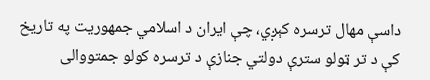داسې مهال ترسره کېږي، چې ایران د اسلامي جمهوریت په تاریخ کې د تر ټولو سترې دولتي جنازې د ترسره کولو جمتووالی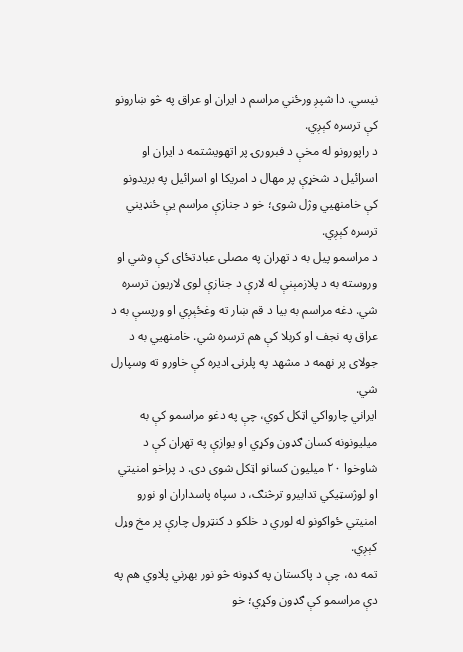نیسي. دا شپږ ورځني مراسم د ایران او عراق په څو ښارونو کې ترسره کېږي.
د راپورونو له مخې د فبرورۍ پر اتهویشتمه د ایران او اسرائیل د شخړې پر مهال د امریکا او اسرائیل په بریدونو کې خامنهيي وژل شوی؛ خو د جنازې مراسم یې ځنډیني ترسره کېږي.
د مراسمو پیل به د تهران په مصلی عبادتځای کې وشي او وروسته به د پلازمېنې له لارې د جنازې لوی لاریون ترسره شي. دغه مراسم به بیا د قم ښار ته وغځېږي او ورپسې به د عراق په نجف او کربلا کې هم ترسره شي. خامنهيي به د جولای پر نهمه د مشهد په پلرنۍ ادیره کې خاورو ته وسپارل شي.
ایراني چارواکي اټکل کوي، چې په دغو مراسمو کې به میلیونونه کسان ګډون وکړي او یوازې په تهران کې د شاوخوا ۲۰ میلیون کسانو اټکل شوی دی. د پراخو امنیتي او لوژسټیکي تدابیرو ترڅنګ، د سپاه پاسداران او نورو امنیتي ځواکونو له لوري د خلکو د کنټرول چارې پر مخ وړل کېږي.
تمه ده، چې د پاکستان په ګډونه څو نور بهرني پلاوي هم په دې مراسمو کې ګډون وکړي؛ خو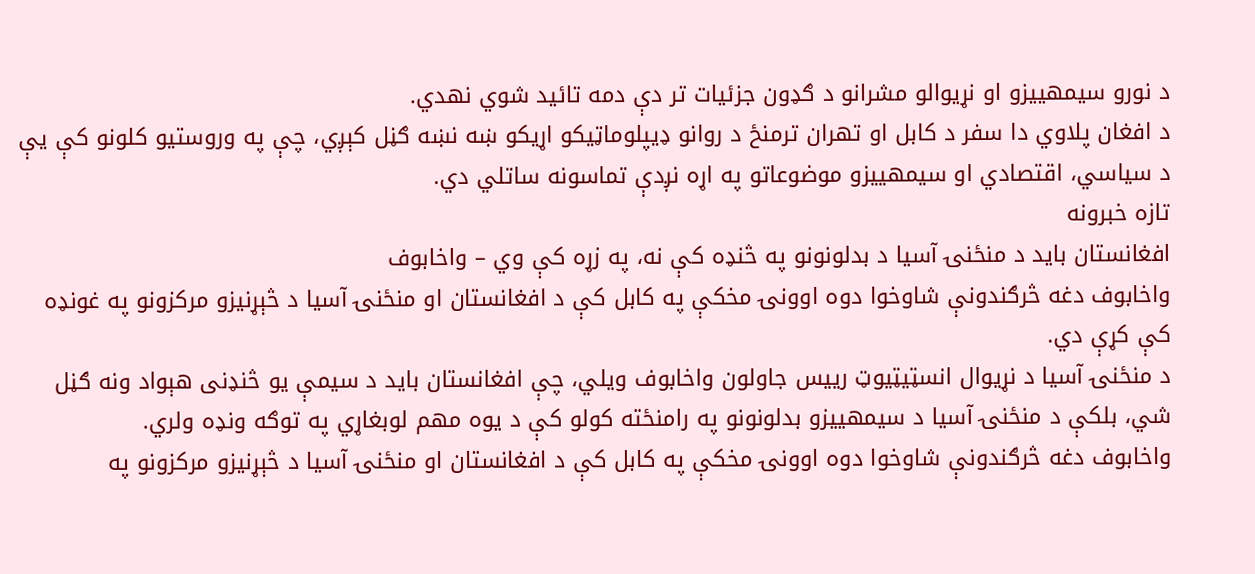د نورو سیمهییزو او نړیوالو مشرانو د ګډون جزئیات تر دې دمه تائید شوي نهدي.
د افغان پلاوي دا سفر د کابل او تهران ترمنځ د روانو ډیپلوماټیکو اړیکو ښه نښه ګڼل کېږي، چې په وروستیو کلونو کې یې د سیاسي، اقتصادي او سیمهییزو موضوعاتو په اړه نږدې تماسونه ساتلي دي.
تازه خبرونه
افغانستان باید د منځنۍ آسیا د بدلونونو په څنډه کې نه، په زړه کې وي – واخابوف
واخابوف دغه څرګندونې شاوخوا دوه اوونۍ مخکې په کابل کې د افغانستان او منځنۍ آسیا د څېړنیزو مرکزونو په غونډه کې کړې دي.
د منځنۍ آسیا د نړیوال انسټیټیوټ رییس جاولون واخابوف ویلي، چې افغانستان باید د سیمې یو څنډنی هېواد ونه ګڼل شي، بلکې د منځنۍ آسیا د سیمهییزو بدلونونو په رامنځته کولو کې د یوه مهم لوبغاړي په توګه ونډه ولري.
واخابوف دغه څرګندونې شاوخوا دوه اوونۍ مخکې په کابل کې د افغانستان او منځنۍ آسیا د څېړنیزو مرکزونو په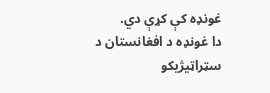غونډه کې کړې دي.
دا غونډه د افغانستان د سټراټیژیکو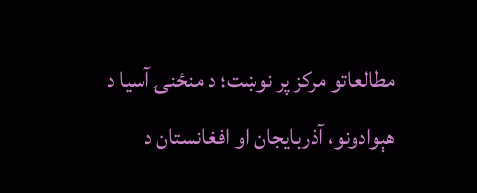مطالعاتو مرکز پر نوښت؛ د منځنۍ آسیا د هېوادونو، آذربایجان او افغانستان د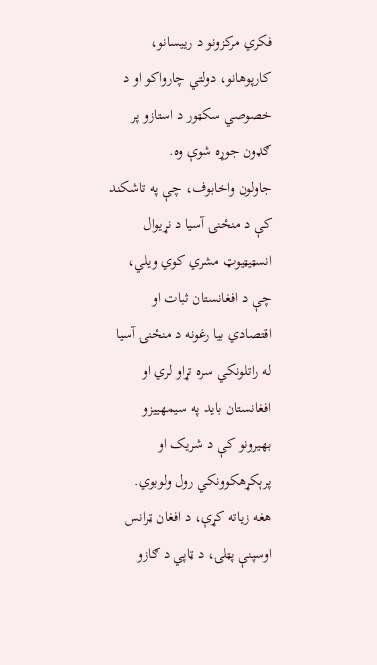فکري مرکزونو د رییسانو، کارپوهانو، دولتي چارواکو او د خصوصي سکټور د استازو پر ګډون جوړه شوې وه.
جاولون واخابوف، چې په تاشکند کې د منځنۍ آسیا د نړیوال انسټیټیوټ مشري کوي ویلي، چې د افغانستان ثبات او اقتصادي بیا رغونه د منځنۍ آسیا له راتلونکي سره تړاو لري او افغانستان باید په سیمهییزو بهیرونو کې د شریک او پرېکړهکوونکي رول ولوبوي.
هغه زیاته کړې، د افغان ټرانس اوسپنې پټلۍ، د ټاپي د ګازو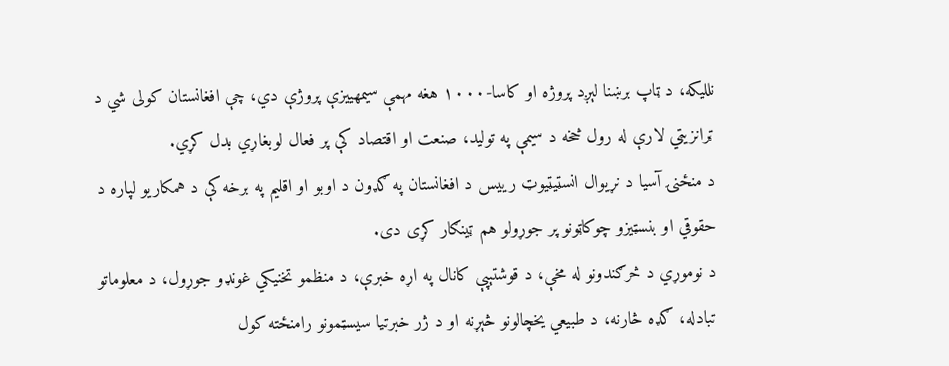نللیکه، د ټاپ برښنا لېږد پروژه او کاسا-۱۰۰۰ هغه مهمې سیمهییزې پروژې دي، چې افغانستان کولی شي د ټرانزیټي لارې له رول څخه د سیمې په تولید، صنعت او اقتصاد کې پر فعال لوبغاړي بدل کړي.
د منځنۍ آسیا د نړیوال انسټیټیوټ رییس د افغانستان په ګډون د اوبو او اقلیم په برخه کې د همکاریو لپاره د حقوقي او بنسټیزو چوکاټونو پر جوړولو هم ټینګار کړی دی.
د نوموړي د څرګندونو له مخې، د قوشتېپې کانال په اړه خبرې، د منظمو تخنیکي غونډو جوړول، د معلوماتو تبادله، ګډه څارنه، د طبیعي یخچالونو څېړنه او د ژر خبرتیا سیسټمونو رامنځته کول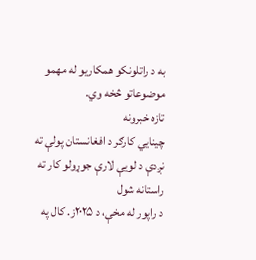به د راتلونکو همکاریو له مهمو موضوعاتو څخه وي.
تازه خبرونه
چینايي کارګر د افغانستان پولې ته نږدې د لویې لارې جوړولو کار ته راستانه شول
د راپور له مخې، د ۲۰۲۵ز. کال په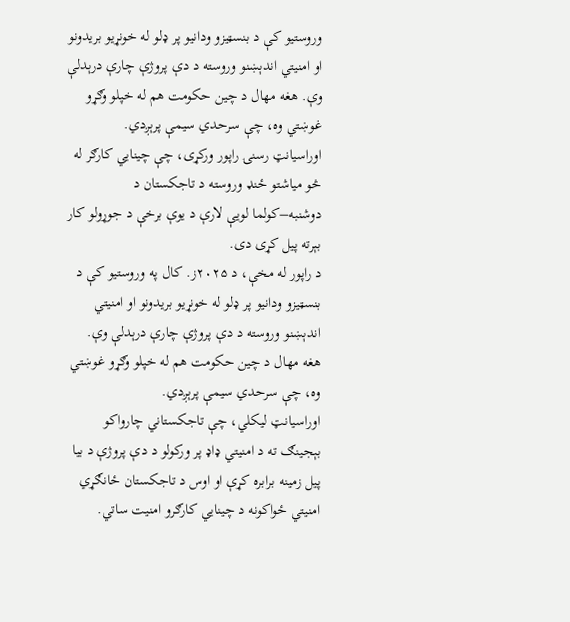وروستیو کې د بنسټیزو ودانیو پر ډلو له خونړیو بریدونو او امنیتي اندېښنو وروسته د دې پروژې چارې درېدلې وې. هغه مهال د چین حکومت هم له خپلو وګړو غوښتي وه، چې سرحدي سیمې پرېږدي.
اوراسیانټ رسنۍ راپور ورکړی، چې چینایي کارګر له څو میاشتو ځنډ وروسته د تاجکستان د دوشنبه–کولما لویې لارې د یوې برخې د جوړولو کار بېرته پیل کړی دی.
د راپور له مخې، د ۲۰۲۵ز. کال په وروستیو کې د بنسټیزو ودانیو پر ډلو له خونړیو بریدونو او امنیتي اندېښنو وروسته د دې پروژې چارې درېدلې وې. هغه مهال د چین حکومت هم له خپلو وګړو غوښتي وه، چې سرحدي سیمې پرېږدي.
اوراسیانټ لیکلي، چې تاجکستاني چارواکو بېجینګ ته د امنیتي ډاډ پر ورکولو د دې پروژې د بیا پیل زمینه برابره کړې او اوس د تاجکستان ځانګړي امنیتي ځواکونه د چینايي کارګرو امنیت ساتي.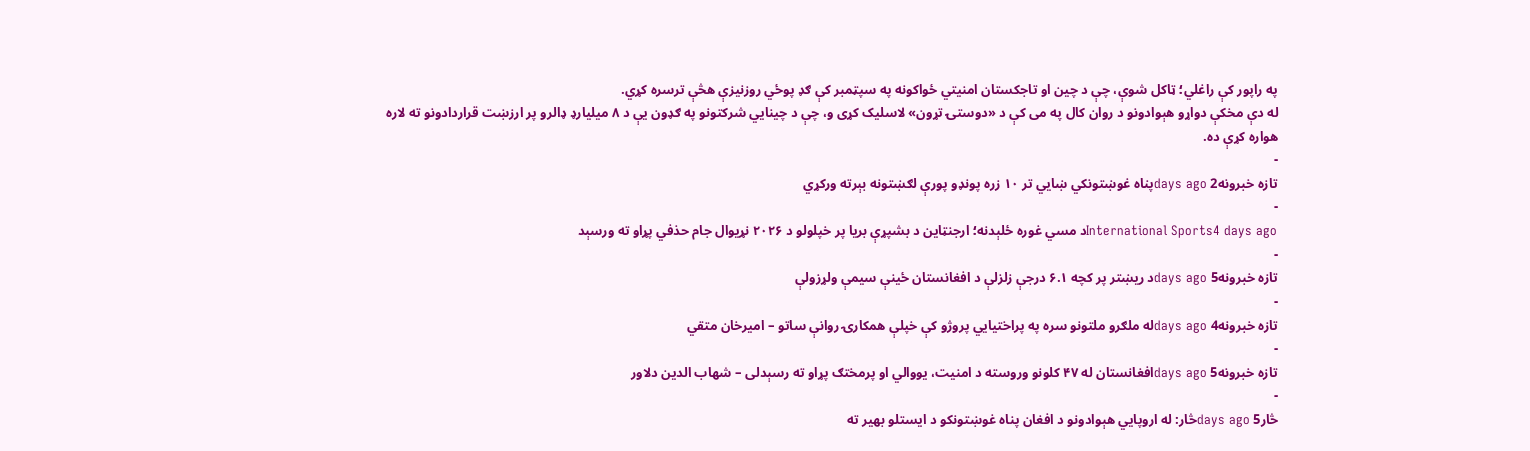په راپور کې راغلي؛ ټاکل شوې، چې د چین او تاجکستان امنیتي ځواکونه په سپټمبر کې ګډ پوځي روزنیزې هڅې ترسره کړي.
له دې مخکې دواړو هېوادونو د روان کال په می کې د «دوستۍ تړون» لاسلیک کړی و، چې د چینايي شرکتونو په ګډون یې د ۸ میلیارډ ډالرو پر ارزښت قراردادونو ته لاره هواره کړې ده.
-
تازه خبرونه2 days agoپناه غوښتونکي ښايي تر ۱۰ زره پونډو پورې لګښتونه بېرته ورکړي
-
International Sports4 days agoد مسي غوره ځلېدنه؛ ارجنټاین د بشپړې بریا پر خپلولو د ۲۰۲۶ نړیوال جام حذفي پړاو ته ورسېد
-
تازه خبرونه5 days agoد ریښتر پر کچه ۶.۱ درجې زلزلې د افغانستان ځینې سیمې ولړزولې
-
تازه خبرونه4 days agoله ملګرو ملتونو سره په پراختیايي پروژو کې خپلې همکارۍ روانې ساتو – امیرخان متقي
-
تازه خبرونه5 days agoافغانستان له ۴۷ کلونو وروسته د امنیت، یووالي او پرمختګ پړاو ته رسېدلی – شهاب الدین دلاور
-
څار5 days agoڅار: له اروپایي هېوادونو د افغان پناه غوښتونکو د ایستلو بهیر ته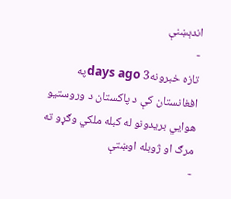اندېښنې
-
تازه خبرونه3 days agoپه افغانستان کې د پاکستان د وروستيو هوايي بریدونو له کبله ملکي وګړو ته مرګ او ژوبله اوښتې
-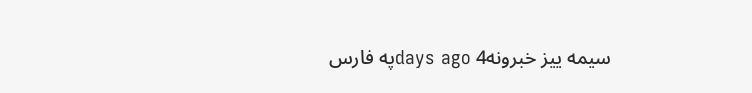سیمه ییز خبرونه4 days agoپه فارس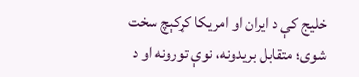خلیج کې د ایران او امریکا کړکېچ سخت شوی؛ متقابل بریدونه، نوې تورونه او د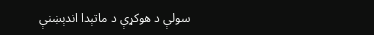سولې د هوکړې د ماتېدا اندېښنې